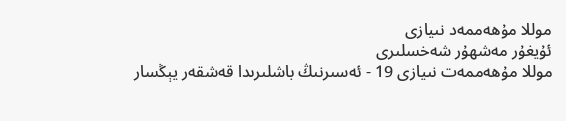موللا مۇھەممەد نىيازى
ئۇيغۇر مەشھۇر شەخسلىرى
موللا مۇھەممەت نىيازى 19 - ئەسىرنىڭ باشلىرىدا قەشقەر يېڭسار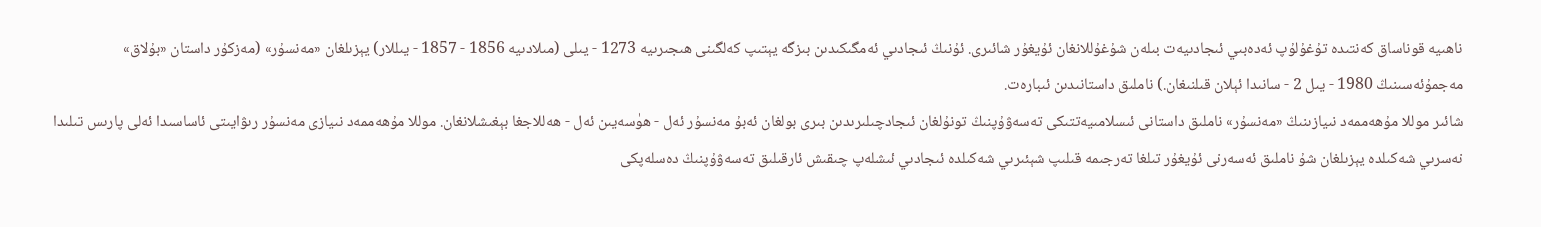ناھىيە قوناساق كەنتىدە تۇغۇلۇپ ئەدەبىي ئىجادىيەت بىلەن شۇغۇللانغان ئۇيغۇر شائىرى. ئۇنىڭ ئىجادىي ئەمگىكىدىن بىزگە يېتىپ كەلگىنى ھىجىرىيە 1273 - يىلى (مىلادىيە 1856 - 1857 - يىللار) يېزىلغان «مەنسۇر» (مەزكۇر داستان «بۇلاق» مەجمۇئەسىنىڭ 1980 - يىل 2 - سانىدا ئېلان قىلنىغان.) ناملىق داستانىدىن ئىبارەت.
شائىر موللا مۇھەممەد نىيازىنىڭ «مەنسۇر» ناملىق داستانى ئىسلامىيەتتىكى تەسەۋۇپنىڭ تونۇلغان ئىجادچىلىرىدىن بىرى بولغان ئەبۇ مەنسۇر ئەل - ھۈسەيىن ئەل - ھەللاجغا بېغىشلانغان. موللا مۇھەممەد نىيازى مەنسۇر رىۋايىتى ئاساسىدا ئەلى پارىس تىلىدا نەسرىي شەكىلدە يېزىلغان شۇ ناملىق ئەسەرنى ئۇيغۇر تىلغا تەرجىمە قىلىپ شېئىرىي شەكىلدە ئىجادىي ئىشلەپ چىقىش ئارقىلىق تەسەۋۇپنىڭ دەسلەپكى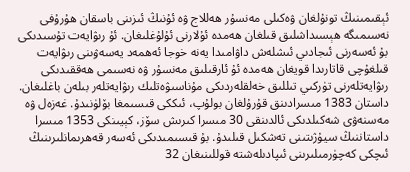ئېقىمىنىڭ تونۇلغان ۋەكىلى مەنسۇر ھەللاج ۋە ئۇنىڭ ئىزىنى باسقان ھۇرۇفى نەسىمىگە ھېسىداشلىق قىلغان ھەمدە ئۇلارنى ئۇلۇغلىغان. ئۇ رىۋايەت تۇسىدىكى بۇ ئەسەرنى ئىجادىي ئىشلەش داۋامىدا يەنە خوجا ئەھمەد يەسەۋىنى رىۋايەت قىلغۇچى قاتارىدا قويغان ھەمدە ئۇ ئارقىلىق مەنسۇر ۋە نەسىمى ھەققىدىكى رىۋايەتلەرنى تۈركىي تىللىق خەلقلەردىكى مۇناسىۋەتلىك رىۋايەتلەر بىلەن باغلىغان.
داستان 1383 مىسرادىنق قۇرۇلغان بولۇپ، ئىككى قىسىمغا بۆلۈنىدۇ. غەزەل ۋە مەسنەۋى شەكىلدىكى ئالدىنقى 30 مىسرا كىرىش سۆز، كېيىنكى 1353 مىسرا داستاننىڭ سيۇژىتىنى تەشكىل قىلىدۇ. بۇ قىسىمىدىكى ئەسەر قەھرىمانلىرىنىڭ ئىچكى كەچۈرمىلىرىنى ئىپادىلەشتە قوللىنىغان 32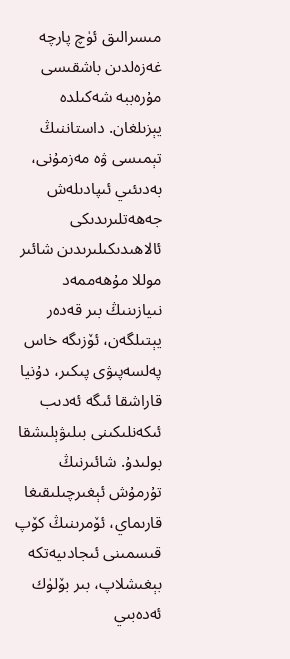مىسرالىق ئۈچ پارچە غەزەلدىن باشقىسى مۇرەببە شەكىلدە يېزىلغان. داستاننىڭ تېمىسى ۋە مەزمۇنى، بەدىئىي ئىپادىلەش جەھەتلىرىدىكى ئالاھىدىكىلىرىدىن شائىر موللا مۇھەممەد نىيازىنىڭ بىر قەدەر يېتىلگەن، ئۆزىگە خاس پەلسەپىۋى پىكىر، دۇنيا قاراشقا ئىگە ئەدىب ئىكەنلىكىنى بىلىۋېلىشقا بولىدۇ. شائىرنىڭ تۇرمۇش ئېغىرچىلىقىغا قارىماي، ئۆمرىنىڭ كۆپ قىسمىنى ئىجادىيەتكە بېغىشلاپ، بىر بۆلۈك ئەدەبىي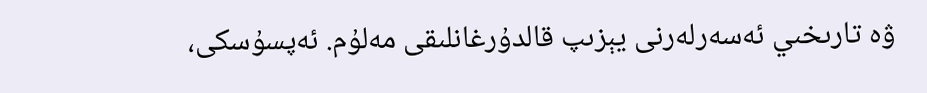ۋە تارىخىي ئەسەرلەرنى يېزىپ قالدۇرغانلىقى مەلۇم. ئەپسۇسكى،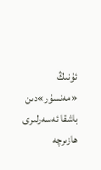ئۇنىڭ «مەنسۇر»دىن باشقا ئەسەرلىرى ھازىرچە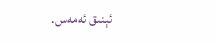ئېنىق ئەمەس.